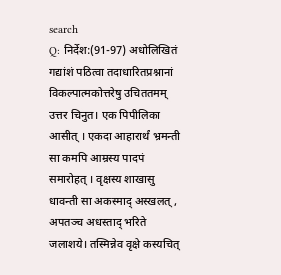search
Q: निर्देश:(91-97) अधोलिखितं गद्यांशं पठित्वा तदाधारितप्रश्नानां विकल्पात्मकोत्तरेषु उचिततमम् उत्तर चिनुत। एक पिपीलिका आसीत् । एकदा आहारार्थं भ्रमन्ती सा कमपि आम्रस्य पादपं समारोहत् । वृक्षस्य शाखासु धावन्ती सा अकस्माद् अस्खलत् , अपतञ्च अधस्ताद् भरिते जलाशये। तस्मिन्नेव वृक्षे कस्यचित्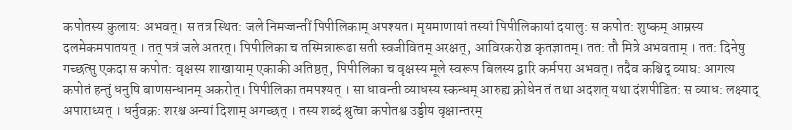कपोतस्य कुलाय: अभवत्। स तत्र स्थित: जले निमज्जन्तीं पिपीलिकाम् अपश्यत। मृयमाणायां तस्यां पिपीलिकायां दयालु: स कपोत: शुष्कम् आम्रस्य दलमेकमपातयत् । तत् पत्रं जले अतरत्। पिपीलिका च तस्मिन्नारूढा सती स्वजीवितम् अरक्षत्, आविरकरोञ्च कृतज्ञातम्। तत: तौ मित्रे अभवताम् । तत: दिनेषु गच्छत्सु एकदा स कपोत: वृक्षस्य शाखायाम् एकाकी अतिष्ठत्, पिपीलिका च वृक्षस्य मूले स्वरूप बिलस्य द्वारि कर्मपरा अभवत्। तदैव कश्चिद् व्याघ: आगत्य कपोतं हन्तुं धनुषि बाणसन्धानम् अकरोत्। पिपीलिका तमपश्यत् । सा धावन्ती व्याधस्य स्कन्धम् आरुह्य क्रोधेन तं तथा अदशत् यथा दंशपीडित: स व्याध: लक्ष्याद् अपाराध्यत् । धर्नुवक्र: शरश्च अन्यां दिशाम् अगच्छत् । तस्य शब्दं श्रुत्वा कपोतश्व उड्डीय वृक्षान्तरम्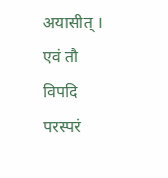अयासीत् । एवं तौ विपदि परस्परं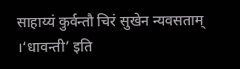साहाय्यं कुर्वन्तौ चिरं सुखेन न्यवसताम् ।‘धावन्ती’ इति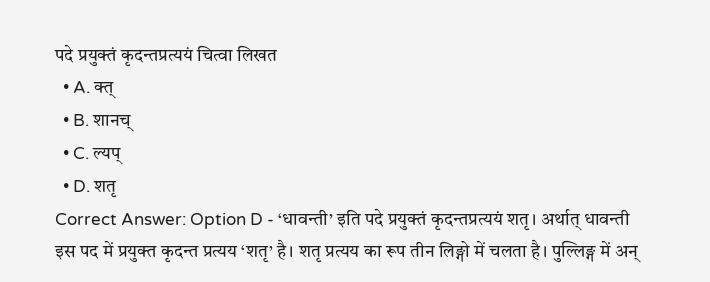पदे प्रयुक्तं कृदन्तप्रत्ययं चित्वा लिखत
  • A. क्त्
  • B. शानच्
  • C. ल्यप्
  • D. शतृ
Correct Answer: Option D - ‘धावन्ती’ इति पदे प्रयुक्तं कृदन्तप्रत्ययं शतृ। अर्थात् धावन्ती इस पद में प्रयुक्त कृदन्त प्रत्यय ‘शतृ’ है। शतृ प्रत्यय का रूप तीन लिङ्गो में चलता है। पुल्लिङ्ग में अन्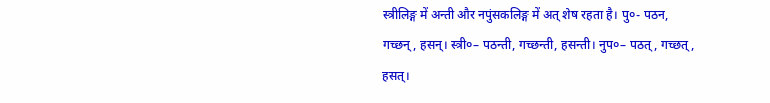स्त्रीलिङ्ग में अन्ती और नपुंसकलिङ्ग में अत् शेष रहता है। पु०- पठन, गच्छन्, हसन्। स्त्री०– पठन्ती, गच्छन्ती, हसन्ती। नुप०– पठत्, गच्छत्, हसत्।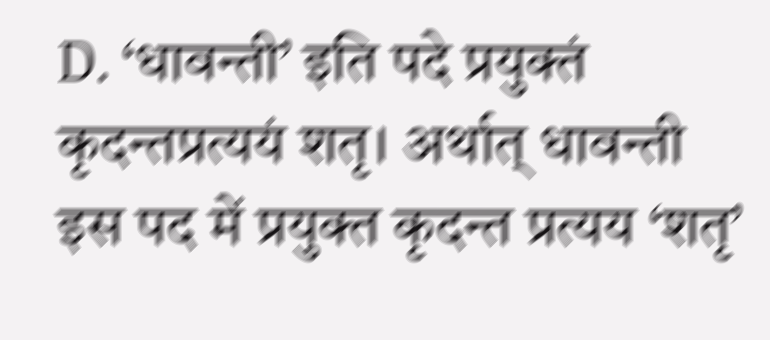D. ‘धावन्ती’ इति पदे प्रयुक्तं कृदन्तप्रत्ययं शतृ। अर्थात् धावन्ती इस पद में प्रयुक्त कृदन्त प्रत्यय ‘शतृ’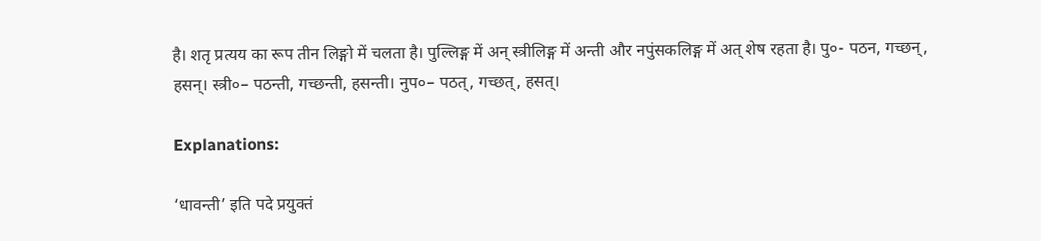है। शतृ प्रत्यय का रूप तीन लिङ्गो में चलता है। पुल्लिङ्ग में अन् स्त्रीलिङ्ग में अन्ती और नपुंसकलिङ्ग में अत् शेष रहता है। पु०- पठन, गच्छन्, हसन्। स्त्री०– पठन्ती, गच्छन्ती, हसन्ती। नुप०– पठत्, गच्छत्, हसत्।

Explanations:

‘धावन्ती’ इति पदे प्रयुक्तं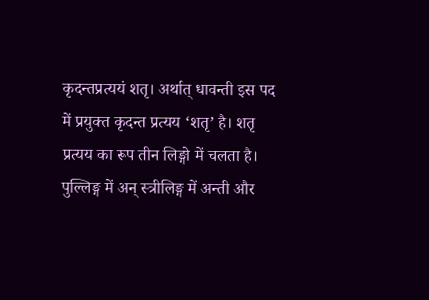कृदन्तप्रत्ययं शतृ। अर्थात् धावन्ती इस पद में प्रयुक्त कृदन्त प्रत्यय ‘शतृ’ है। शतृ प्रत्यय का रूप तीन लिङ्गो में चलता है। पुल्लिङ्ग में अन् स्त्रीलिङ्ग में अन्ती और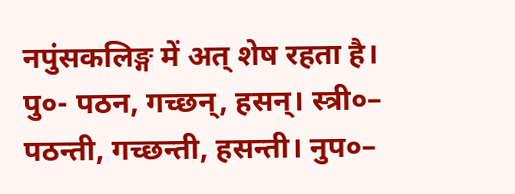नपुंसकलिङ्ग में अत् शेष रहता है। पु०- पठन, गच्छन्, हसन्। स्त्री०– पठन्ती, गच्छन्ती, हसन्ती। नुप०–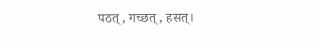पठत्, गच्छत्, हसत्।